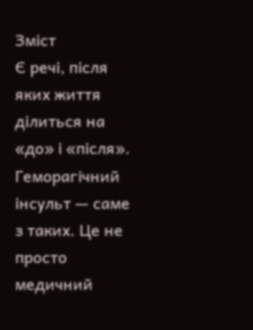Зміст
Є речі, після яких життя ділиться на «до» і «після». Геморагічний інсульт — саме з таких. Це не просто медичний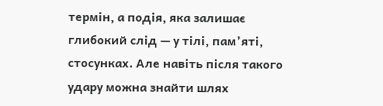термін, а подія, яка залишає глибокий слід — у тілі, пам’яті, стосунках. Але навіть після такого удару можна знайти шлях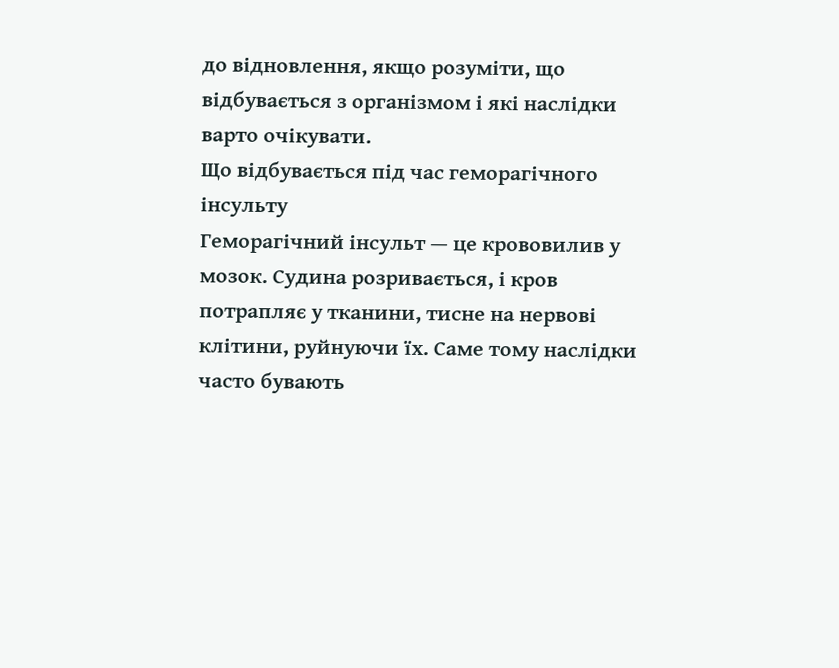до відновлення, якщо розуміти, що відбувається з організмом і які наслідки варто очікувати.
Що відбувається під час геморагічного інсульту
Геморагічний інсульт — це крововилив у мозок. Судина розривається, і кров потрапляє у тканини, тисне на нервові клітини, руйнуючи їх. Саме тому наслідки часто бувають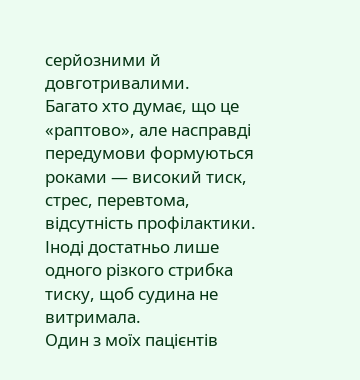серйозними й довготривалими.
Багато хто думає, що це «раптово», але насправді передумови формуються роками — високий тиск, стрес, перевтома, відсутність профілактики. Іноді достатньо лише одного різкого стрибка тиску, щоб судина не витримала.
Один з моїх пацієнтів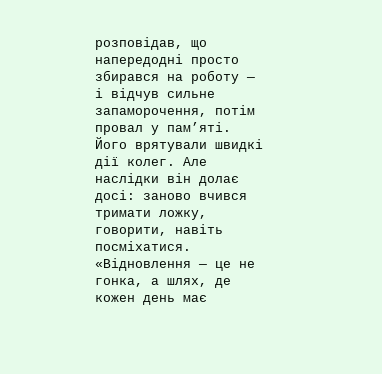розповідав, що напередодні просто збирався на роботу — і відчув сильне запаморочення, потім провал у пам’яті. Його врятували швидкі дії колег. Але наслідки він долає досі: заново вчився тримати ложку, говорити, навіть посміхатися.
«Відновлення — це не гонка, а шлях, де кожен день має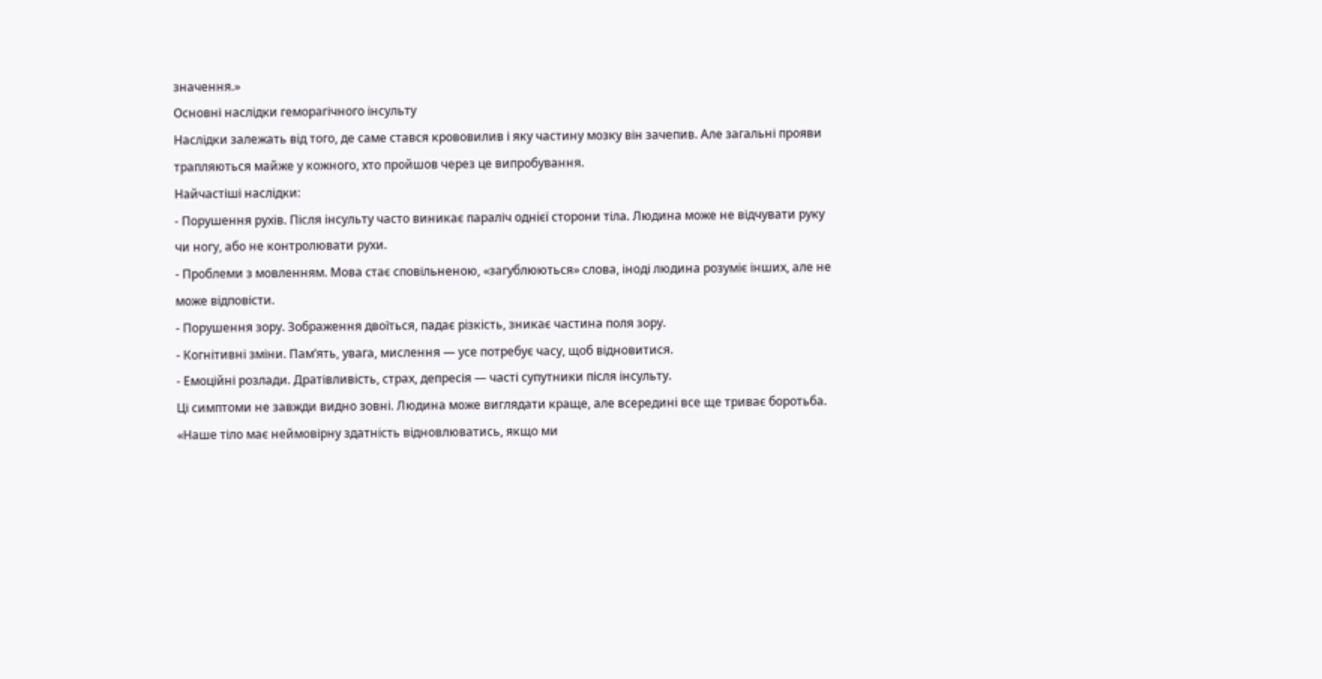значення.»
Основні наслідки геморагічного інсульту
Наслідки залежать від того, де саме стався крововилив і яку частину мозку він зачепив. Але загальні прояви трапляються майже у кожного, хто пройшов через це випробування.
Найчастіші наслідки:
- Порушення рухів. Після інсульту часто виникає параліч однієї сторони тіла. Людина може не відчувати руку чи ногу, або не контролювати рухи.
- Проблеми з мовленням. Мова стає сповільненою, «загублюються» слова, іноді людина розуміє інших, але не може відповісти.
- Порушення зору. Зображення двоїться, падає різкість, зникає частина поля зору.
- Когнітивні зміни. Пам’ять, увага, мислення — усе потребує часу, щоб відновитися.
- Емоційні розлади. Дратівливість, страх, депресія — часті супутники після інсульту.
Ці симптоми не завжди видно зовні. Людина може виглядати краще, але всередині все ще триває боротьба.
«Наше тіло має неймовірну здатність відновлюватись, якщо ми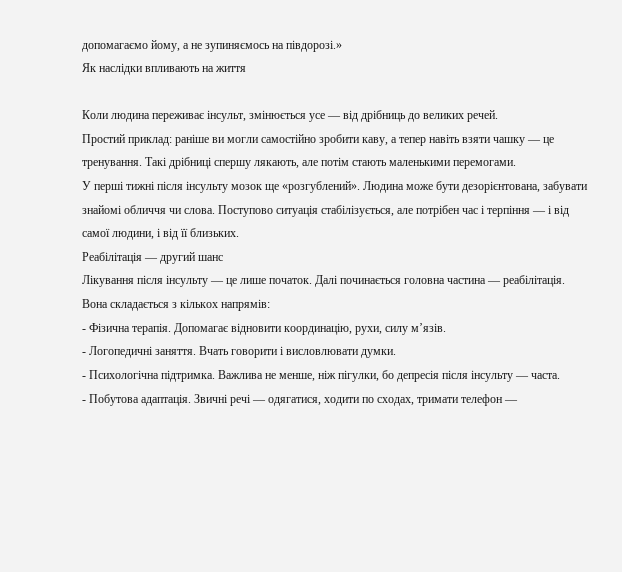допомагаємо йому, а не зупиняємось на півдорозі.»
Як наслідки впливають на життя

Коли людина переживає інсульт, змінюється усе — від дрібниць до великих речей.
Простий приклад: раніше ви могли самостійно зробити каву, а тепер навіть взяти чашку — це тренування. Такі дрібниці спершу лякають, але потім стають маленькими перемогами.
У перші тижні після інсульту мозок ще «розгублений». Людина може бути дезорієнтована, забувати знайомі обличчя чи слова. Поступово ситуація стабілізується, але потрібен час і терпіння — і від самої людини, і від її близьких.
Реабілітація — другий шанс
Лікування після інсульту — це лише початок. Далі починається головна частина — реабілітація.
Вона складається з кількох напрямів:
- Фізична терапія. Допомагає відновити координацію, рухи, силу м’язів.
- Логопедичні заняття. Вчать говорити і висловлювати думки.
- Психологічна підтримка. Важлива не менше, ніж пігулки, бо депресія після інсульту — часта.
- Побутова адаптація. Звичні речі — одягатися, ходити по сходах, тримати телефон —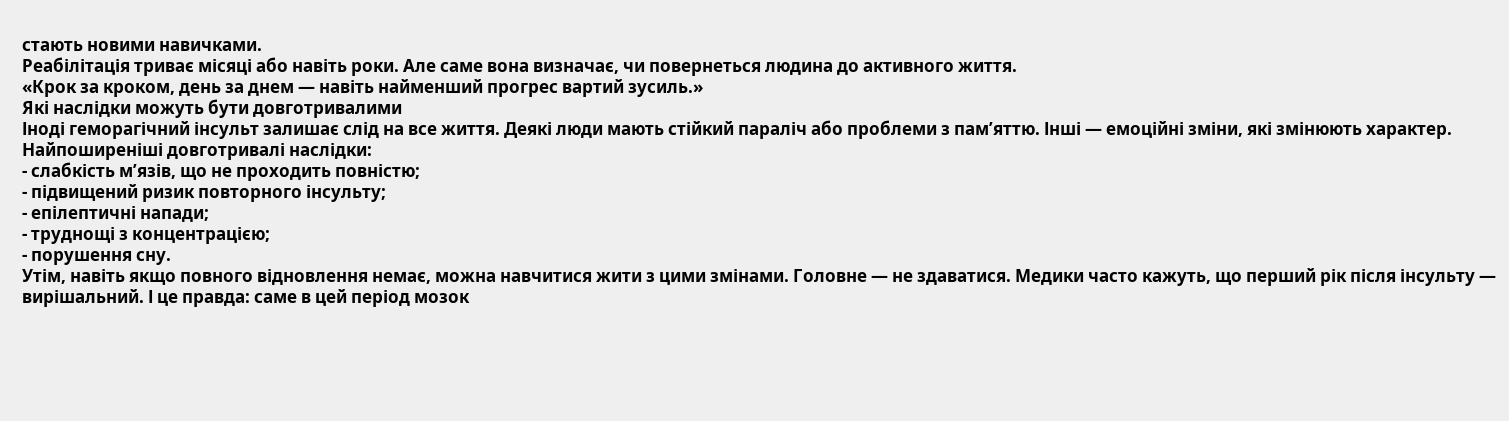стають новими навичками.
Реабілітація триває місяці або навіть роки. Але саме вона визначає, чи повернеться людина до активного життя.
«Крок за кроком, день за днем — навіть найменший прогрес вартий зусиль.»
Які наслідки можуть бути довготривалими
Іноді геморагічний інсульт залишає слід на все життя. Деякі люди мають стійкий параліч або проблеми з пам’яттю. Інші — емоційні зміни, які змінюють характер.
Найпоширеніші довготривалі наслідки:
- слабкість м’язів, що не проходить повністю;
- підвищений ризик повторного інсульту;
- епілептичні напади;
- труднощі з концентрацією;
- порушення сну.
Утім, навіть якщо повного відновлення немає, можна навчитися жити з цими змінами. Головне — не здаватися. Медики часто кажуть, що перший рік після інсульту — вирішальний. І це правда: саме в цей період мозок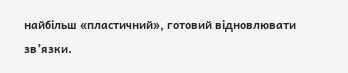найбільш «пластичний», готовий відновлювати зв’язки.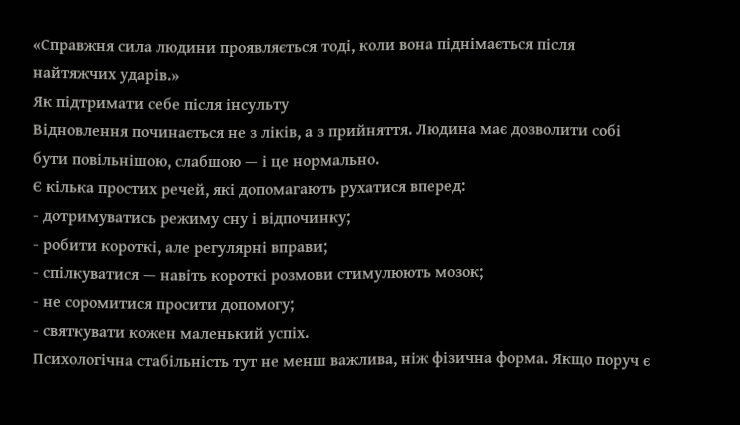«Справжня сила людини проявляється тоді, коли вона піднімається після найтяжчих ударів.»
Як підтримати себе після інсульту
Відновлення починається не з ліків, а з прийняття. Людина має дозволити собі бути повільнішою, слабшою — і це нормально.
Є кілька простих речей, які допомагають рухатися вперед:
- дотримуватись режиму сну і відпочинку;
- робити короткі, але регулярні вправи;
- спілкуватися — навіть короткі розмови стимулюють мозок;
- не соромитися просити допомогу;
- святкувати кожен маленький успіх.
Психологічна стабільність тут не менш важлива, ніж фізична форма. Якщо поруч є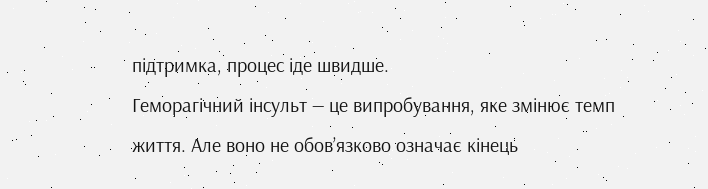підтримка, процес іде швидше.
Геморагічний інсульт — це випробування, яке змінює темп життя. Але воно не обов’язково означає кінець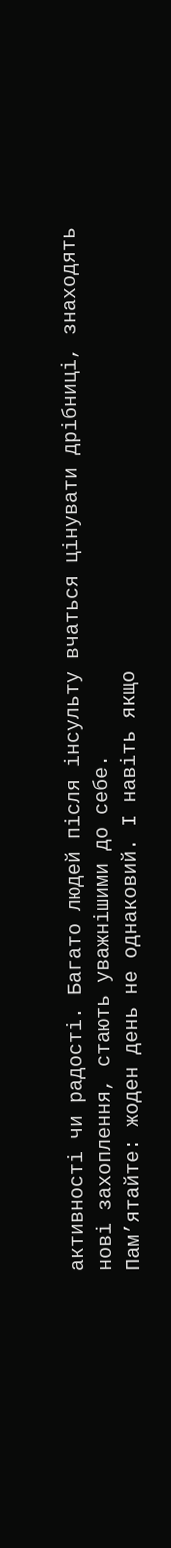активності чи радості. Багато людей після інсульту вчаться цінувати дрібниці, знаходять нові захоплення, стають уважнішими до себе.
Пам’ятайте: жоден день не однаковий. І навіть якщо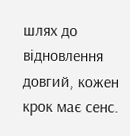шлях до відновлення довгий, кожен крок має сенс.